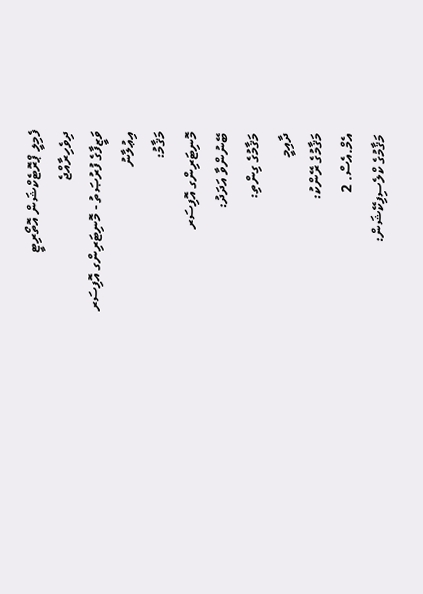ފެމިލީ ޕްރޮޓެކްޝަން އޮތޯރިޓީ
ދިވެހިރާއްޖެ
ވަޒީފާގެ ފުރުޞަތު - މޮނިޓަރިންގ އޮފިސަރ
އިޢުލާނު
މަޤާމު:
މޮނިޓަރިންގ އޮފިސަރ
ބޭނުންވާ އަދަދު:
މަޤާމުގެ ގިންތި:
ދާއިމީ
މަޤާމުގެ ރޭންކު:
އެމް.އެސް. 2
މަޤާމުގެ ކްލެސިފިކޭޝަން: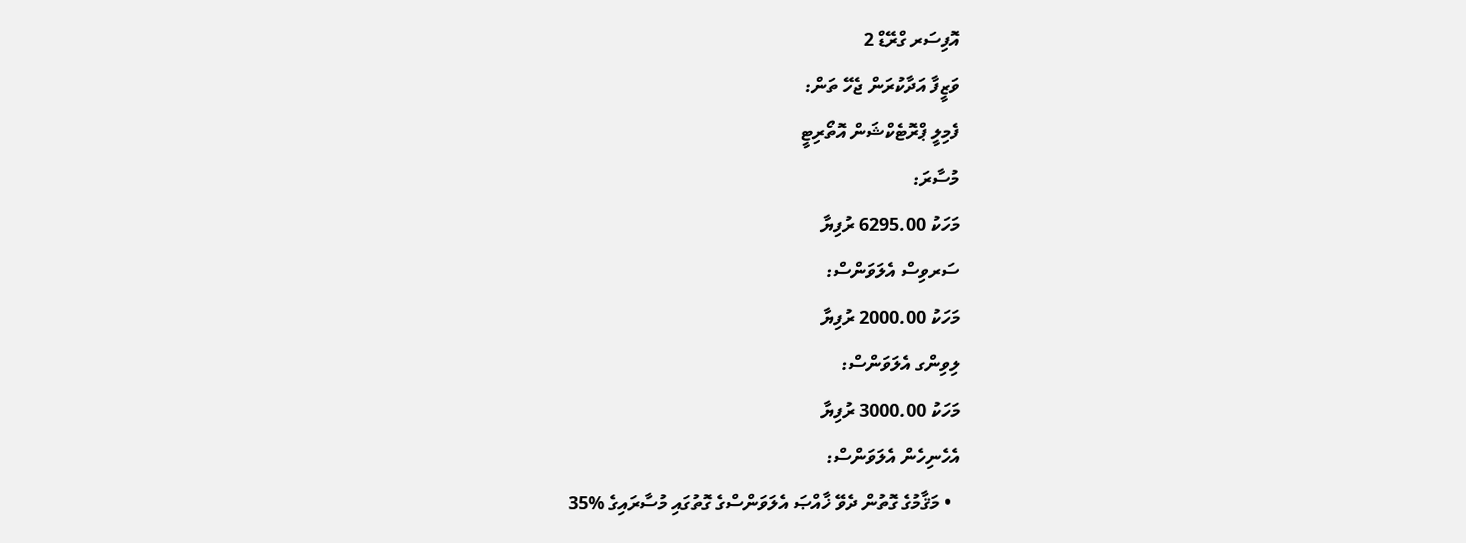އޮފިސަރ ގްރޭޑް 2
ވަޒީފާ އަދާކުރަން ޖެހޭ ތަން:
ފެމިލީ ޕްރޮޓެކްޝަން އޮތޯރިޓީ
މުސާރަ:
މަހަކު 6295.00 ރުފިޔާ
ސަރވިސް އެލަވަންސް:
މަހަކު 2000.00 ރުފިޔާ
ލިވިންގ އެލަވަންސް:
މަހަކު 3000.00 ރުފިޔާ
އެހެނިހެން އެލަވަންސް:
  • މަޤާމުގެ ގޮތުން ދެވޭ ޚާއްޞަ އެލަވަންސްގެ ގޮތުގައި މުސާރައިގެ %35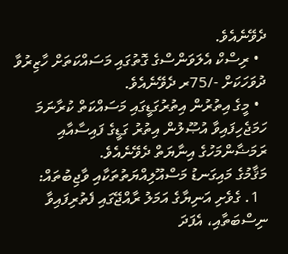ދެވޭނެއެވެ.
  • ރިސްކް އެލަވަންސްގެ ގޮތުގައި މަސައްކަތަށް ހާޒިރުވާ ދުވަހަކަށް -/75ރ ދެވޭނެއެވެ.
  • މީގެ އިތުރުން އިތުރުގަޑީގައި މަސައްކަތް ކުރާނަމަ ހަމަޖެހިފައިވާ އުޞޫލުން އިތުރު ގަޑީގެ ފައިސާއާއި ރަމަޟާންމަހުގެ އިނާޔަތް ދެވޭނެއެވެ.
މަޤާމުގެ މައިގަނޑު މަސްއޫލިއްޔަތުތަކާއި ވާޖިބުތައް:
  1. ގެވެށި އަނިޔާގެ އަމަލު ރާއްޖޭގައި ފެތުރިފައިވާ ނިސްބަތާއި، އެފަދަ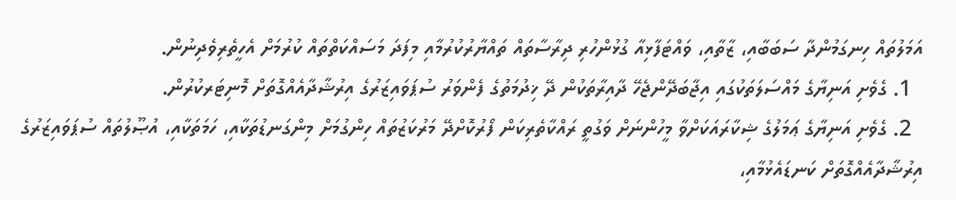އަމަލުތައް ހިނގަމުންދާ ސަބަބާއި، ޒާތާއި، ވައްޓަފާޅިއާ ގުޅުންހުރި ދިރާސާތައް ތައްޔާރުކުރުމާއި މިފަދަ މަސައްކަތްތައް ކުރުމަށް އެހީތެރިވެދިނުން.
  1. ގެވެށި އަނިޔާގެ މައްސަލަތަކުގައި އިޖާބަދޭންޖެހޭ ދާއިރާތަކުން ދޭ ޚިދުމަތުގެ ފެންވަރު ސުޕަވައިޒަރުގެ އިރުޝާދާއެއްގޮތަށް މޮނިޓަރކުރުން.
  2. ގެވެށި އަނިޔާގެ ޢަމަލުގެ ޝިކާރައަކަށްވާ މީހުންނަށް ވަގުތީ ރައްކާތެރިކަން ފޯރުކޮށްދޭ މަރުކަޒުތައް ހިންގުމަށް މިންގަނޑުތަކާއި، ހަމަތަކާއި، އުޞޫލުތައް ސުޕަވައިޒަރުގެ އިރުޝާދާއެއްގޮތަށް ކަނޑައެޅުމާއި،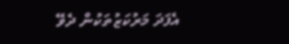އެފަދަ މަރުކަޒުތަކުން ދެވޭ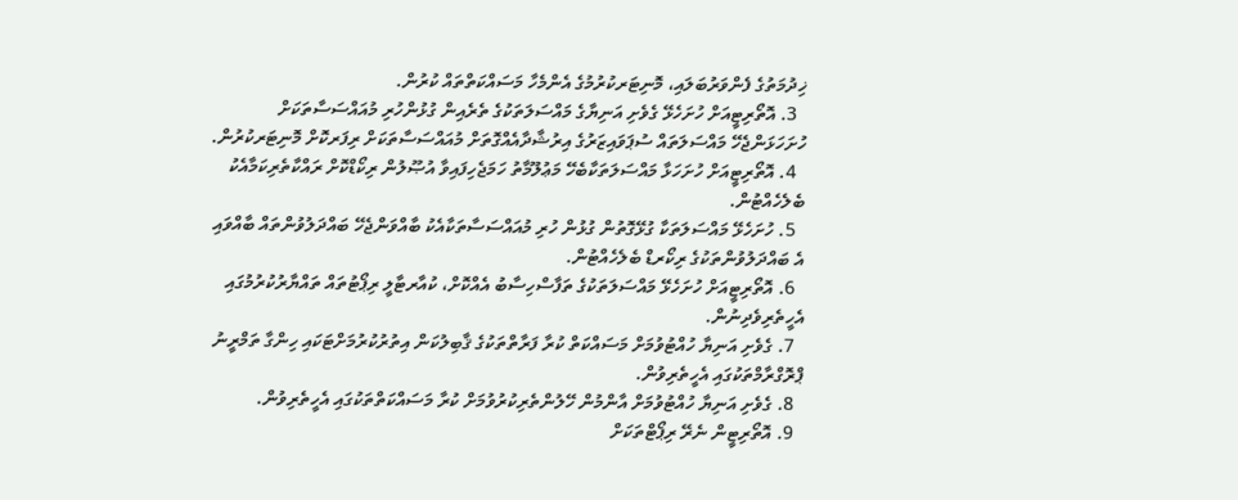ޚިދުމަތުގެ ފެންވަރުބަލައި، މޮނިޓަރކުރުމުގެ އެންމެހާ މަސައްކަތްތައް ކުރުން.
  3. އޮތޯރިޓީއަށް ހުށަހެޅޭ ގެވެށި އަނިޔާގެ މައްސަލަތަކުގެ ތެރެއިން ގުޅުންހުރި މުއައްސަސާތަކަށް ހުށަހަޅަންޖެހޭ މައްސަލަތައް ސުޕަވައިޒަރުގެ އިރުޝާދާއެއްގޮތަށް މުއައްސަސާތަކަށް ރިފަރކޮށް މޮނިޓަރކުރުން.
  4. އޮތޯރިޓީއަށް ހުށަހަޅާ މައްސަލަތަކާބެހޭ މަޢުލޫމާތު ހަމަޖެހިފައިވާ އުޞޫލުން ރިކޯޑްކޮށް ރައްކާތެރިކަމާއެކު ބެލެހެއްޓުން.
  5. ހުށަހެޅޭ މައްސަލަތަކާ ގުޅޭގޮތުން ގުޅުން ހުރި މުއައްސަސާތަކާއެކު ބާއްވަންޖެހޭ ބައްދަލުވުންތައް ބާއްވައި އެ ބައްދަލުވުންތަކުގެ ރިކޯރޑް ބެލެހެއްޓުން.
  6. އޮތޯރިޓީއަށް ހުށަހެޅޭ މައްސަލަތަކުގެ ތަފާސްހިސާބު އެއްކޮށް، ކުއާރޓާލީ ރިޕޯޓުތައް ތައްޔާރުކުރުމުގައި އެހީތެރިވެދިނުން.
  7. ގެވެށި އަނިޔާ ހުއްޓުވުމަށް މަސައްކަތް ކުރާ ފަރާތްތަކުގެ ޤާބިލުކަން އިތުރުކުރުމަށްޓަކައި ހިންގާ ތަމްރީނު ޕްރޮގްރާމްތަކުގައި އެހީތެރިވުން.
  8. ގެވެށި އަނިޔާ ހުއްޓުވުމަށް އާންމުން ހޭލުންތެރިކުރުވުމަށް ކުރާ މަސައްކަތްތަކުގައި އެހީތެރިވުން.
  9. އޮތޯރިޓީން ނެރޭ ރިޕޯޓްތަކަށް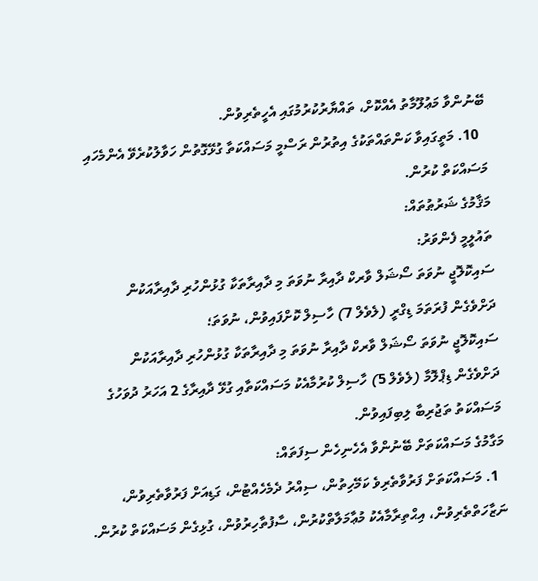ބޭނުންވާ މަޢުލޫމާތު އެއްކޮށް، ތައްޔާރުކުރުމުގައި އެހީތެރިވުން.
  10. މަތީގައިވާ ކަންތައްތަކުގެ އިތުރުން ރަސްމީ މަސައްކަތާ ގުޅޭގޮތުން ހަވާލުކުރެވޭ އެންމެހައި މަސައްކަތް ކުރުން.
މަޤާމުގެ ޝަރުޠުތައް:
ތައުލީމީ ފެންވަރު:
ސައިކޮލޮޖީ ނުވަތަ ސޯޝަލް ވާރކް ދާއިރާ ނުވަތަ މި ދާއިރާތަކާ ގުޅުންހުރި ދާއިރާއަކުން ދަށްވެގެން ފުރަތަމަ ޑިގްރީ (ލެވެލް 7) ހާސިލް ކޮށްފައިވުން، ނުވަތަ؛
ސައިކޮލޮޖީ ނުވަތަ ސޯޝަލް ވާރކް ދާއިރާ ނުވަތަ މި ދާއިރާތަކާ ގުޅުންހުރި ދާއިރާއަކުން ދަށްވެގެން ޑިޕްލޮމާ (ލެވެލް 5) ހާސިލް ކުރުމާއެކު މަސައްކަތާއި ގުޅޭ ދާއިރާގެ 2 އަހަރު ދުވަހުގެ މަސައްކަތު ތަޖުރިބާ ލިބިފައިވުން.
މަގާމުގެ މަސައްކަތަށް ބޭނުންވާ އެހެނިހެން ސިފަތައް:
  1. މަސައްކަތަށް ފަރުވާތެރިވެ ކަމޭހިތުން، ސިއްރު ދެމެހެއްޓުން، ގަޑިއަށް ފަރުވާތެރިވުން، ނަޒާހަތްތެރިވުން، އިޙްތިރާމާއެކު މުޢާމަލާތްކުރުން، ސާފުތާހިރުވުން، ގުޅިގެން މަސައްކަތް ކުރުން.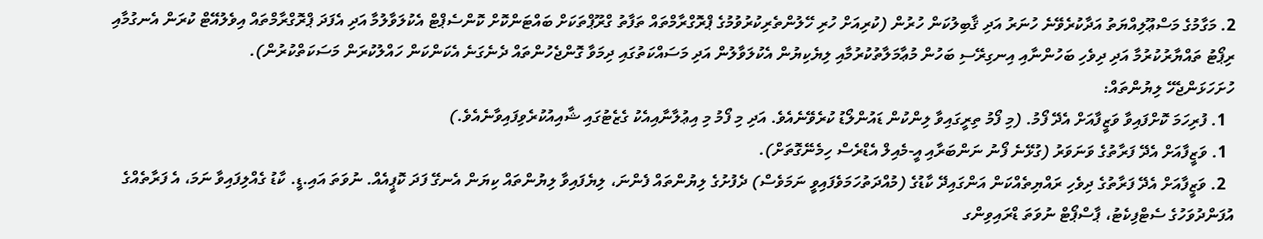2. މަގާމުގެ މަސްޢޫލިއްޔަތު އަދާކުރެވޭނެ ހުނަރު އަދި ޤާބިލުކަން ހުރުން (ކުރިއަށް ހުރި ހޭލުންތެރިކުރުވުމުގެ ޕްރޮގްރާމްތައް ތަފާތު ގްރޫޕްތަކަށް ބައްޓަންކޮށް ކޮންސެޕްޓް އެކުލަވާލުމާ އަދި އެފަދަ ޕްރޮގްރާމްތައް އިވެލުއޭޓް ކުރަން އެނގުމާއި ރިޕޯޓު ތައްޔާރުކުރުމާ އަދި ދިވެހި ބަހުންނާއި އިނގިރޭސި ބަހުން މުޢާމަލާތުކުރުމާއި ލިޔެކިޔުން އެކުލަވާލުން އަދި މަސައްކަތުގައި ދިމަވާ ގޮންޖެހުންތައް ދެނެގަނެ އެކަންކަން ހައްލުކުރަން މަސަކަތްކުރުން).
ހުށަހަޅަންޖެހޭ ލިޔުންތައް:
  1. ފުރިހަމަ ކޮށްފައިވާ ވަޒީފާއަށް އެދޭ ފޯމު. (މި ފޯމު ތިރީގައިވާ ލިންކުން ޑައުންލޯޑު ކުރެވޭނެއެވެ. އަދި މި ފޯމު މި އިޢުލާނާއިއެކު ގެޒެޓުގައި ޝާއިއުކުރެވިފައިވާނެއެވެ.)
  1. ވަޒީފާއަށް އެދޭ ފަރާތުގެ ވަނަވަރު (ގުޅޭނެ ފޯނު ނަންބަރާއި އީ-މެއިލް އެޑްރެސް ހިމެނޭގޮތަށް).
  2. ވަޒީފާއަށް އެދޭ ފަރާތުގެ ދިވެހި ރައްޔިތެއްކަން އަންގައިދޭ ކާޑުގެ (މުއްދަތުހަމަވެފައިވީ ނަމަވެސް) ދެފުށުގެ ލިޔުންތައް ފެންނަ، ލިޔެފައިވާ ލިޔުންތައް ކިޔަން އެނގޭ ފަދަ ކޮޕީއެއް. ނުވަތަ އައި.ޑީ. ކާޑު ގެއްލިފައިވާ ނަމަ، އެ ފަރާތެއްގެ އުފަންދުވަހުގެ ސެޓްފިކެޓު، ޕާސްޕޯޓް ނުވަތަ ޑްރައިވިންގ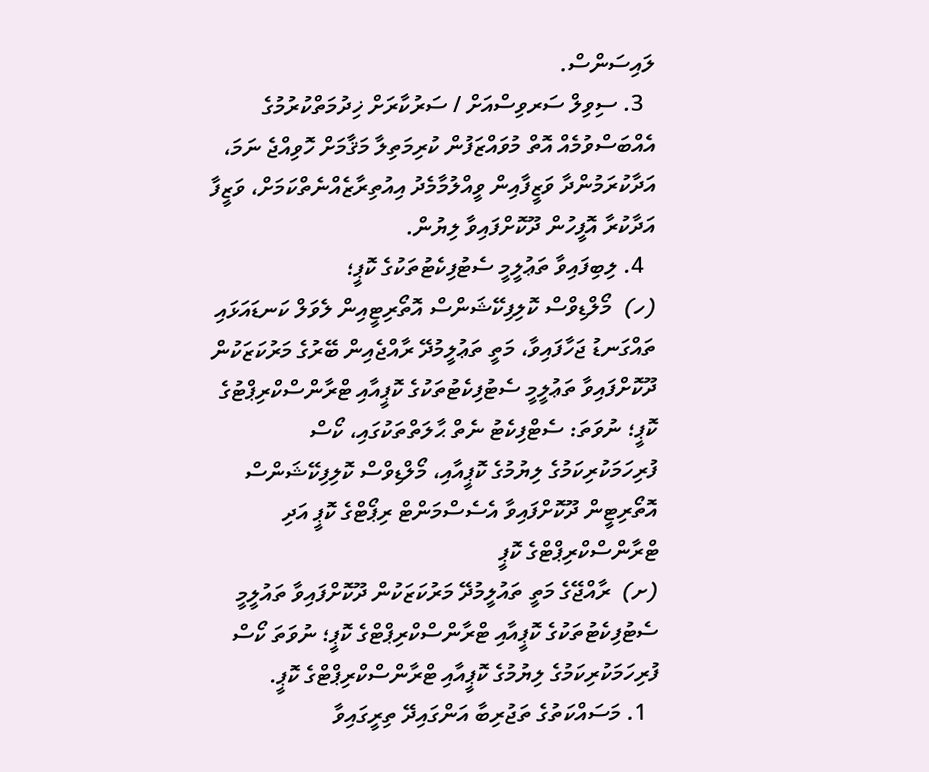ލައިސަންސް.
  3. ސިވިލް ސަރވިސްއަށް / ސަރުކާރަށް ޚިދުމަތްކުރުމުގެ އެއްބަސްވުމެއް އޮތް މުވައްޒަފުން ކުރިމަތިލާ މަޤާމަށް ހޮވިއްޖެ ނަމަ، އަދާކުރަމުންދާ ވަޒީފާއިން ވީއްލުމާމެދު އިއުތިރާޒެއްނެތްކަމަށް، ވަޒީފާ އަދާކުރާ އޮފީހުން ދޫކޮށްފައިވާ ލިޔުން.
  4. ލިބިފައިވާ ތަޢުލީމީ ސެޓުފިކެޓުތަކުގެ ކޮޕީ؛
(ހ)  މޯލްޑިވްސް ކޮލިފިކޭޝަންސް އޮތޯރިޓީއިން ލެވަލް ކަނޑައަޅައި ތައްގަނޑު ޖަހާފައިވާ، މަތީ ތަޢުލީމުދޭ ރާއްޖެއިން ބޭރުގެ މަރުކަޒަކުން ދޫކޮށްފައިވާ ތަޢުލީމީ ސެޓުފިކެޓުތަކުގެ ކޮޕީއާއި ޓްރާންސްކްރިޕްޓުގެ ކޮޕީ؛ ނުވަތަ: ސެޓްފިކެޓު ނެތް ޙާލަތްތަކުގައި، ކޯސް ފުރިހަމަކުރިކަމުގެ ލިޔުމުގެ ކޮޕީއާއި، މޯލްޑިވްސް ކޮލިފިކޭޝަންސް އޮތޯރިޓީން ދޫކޮށްފައިވާ އެސެސްމަންޓް ރިޕޯޓްގެ ކޮޕީ އަދި ޓްރާންސްކްރިޕްޓްގެ ކޮޕީ
(ށ)  ރާއްޖޭގެ މަތީ ތައުލީމުދޭ މަރުކަޒަކުން ދޫކޮށްފައިވާ ތައުލީމީ ސެޓުފިކެޓުތަކުގެ ކޮޕީއާއި ޓްރާންސްކްރިޕްޓްގެ ކޮޕީ؛ ނުވަތަ ކޯސް ފުރިހަމަކުރިކަމުގެ ލިޔުމުގެ ކޮޕީއާއި ޓްރާންސްކްރިޕްޓްގެ ކޮޕީ.
  1. މަސައްކަތުގެ ތަޖުރިބާ އަންގައިދޭ ތިރީގައިވާ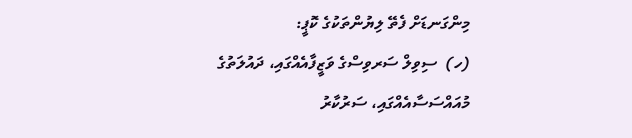މިންގަނޑަށް ފެތޭ ލިޔުންތަކުގެ ކޮޕީ:
(ހ)  ސިވިލް ސަރވިސްގެ ވަޒީފާއެއްގައި، ދައުލަތުގެ މުއައްސަސާއެއްގައި، ސަރުކާރު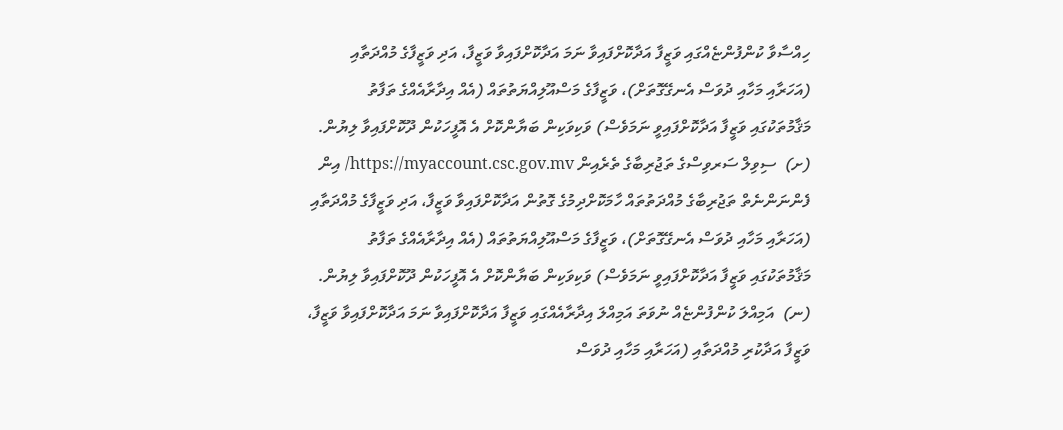ހިއްސާވާ ކުންފުންޏެއްގައި ވަޒީފާ އަދާކޮށްފައިވާ ނަމަ އަދާކޮށްފައިވާ ވަޒީފާ، އަދި ވަޒީފާގެ މުއްދަތާއި (އަހަރާއި މަހާއި ދުވަސް އެނގޭގޮތަށް)، ވަޒީފާގެ މަސްއޫލިއްޔަތުތައް (އެއް އިދާރާއެއްގެ ތަފާތު މަޤާމުތަކުގައި ވަޒީފާ އަދާކޮށްފައިވީ ނަމަވެސް) ވަކިވަކިން ބަޔާންކޮށް އެ އޮފީހަކުން ދޫކޮށްފައިވާ ލިޔުން.
(ށ)  ސިވިލް ސަރވިސްގެ ތަޖުރިބާގެ ތެރެއިން https://myaccount.csc.gov.mv/ އިން ފެންނަންނެތް ތަޖުރިބާގެ މުއްދަތުތައް ހާމަކޮށްދިމުގެ ގޮތުން އަދާކޮށްފައިވާ ވަޒީފާ، އަދި ވަޒީފާގެ މުއްދަތާއި (އަހަރާއި މަހާއި ދުވަސް އެނގޭގޮތަށް)، ވަޒީފާގެ މަސްއޫލިއްޔަތުތައް (އެއް އިދާރާއެއްގެ ތަފާތު މަޤާމުތަކުގައި ވަޒީފާ އަދާކޮށްފައިވީ ނަމަވެސް) ވަކިވަކިން ބަޔާންކޮށް އެ އޮފީހަކުން ދޫކޮށްފައިވާ ލިޔުން.
(ނ)  އަމިއްލަ ކުންފުންޏެއް ނުވަތަ އަމިއްލަ އިދާރާއެއްގައި ވަޒީފާ އަދާކޮށްފައިވާ ނަމަ އަދާކޮށްފައިވާ ވަޒީފާ، ވަޒީފާ އަދާކުރި މުއްދަތާއި (އަހަރާއި މަހާއި ދުވަސް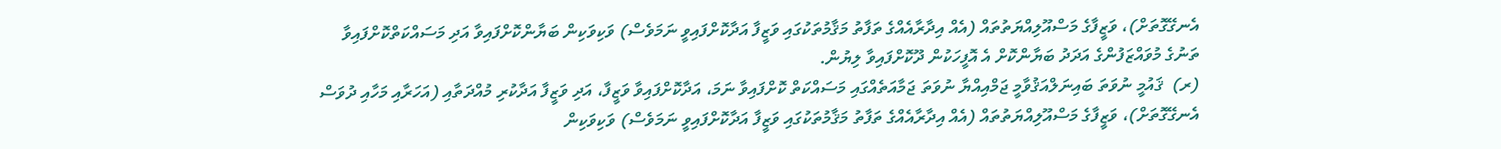އެނގޭގޮތަށް)، ވަޒީފާގެ މަސްއޫލިއްޔަތުތައް (އެއް އިދާރާއެއްގެ ތަފާތު މަޤާމުތަކުގައި ވަޒީފާ އަދާކޮށްފައިވީ ނަމަވެސް) ވަކިވަކިން ބަޔާންކޮށްފައިވާ އަދި މަސައްކަތްކޮށްފައިވާ ތަނުގެ މުވައްޒަފުންގެ އަދަދު ބަޔާންކޮށް އެ އޮފީހަކުން ދޫކޮށްފައިވާ ލިޔުން.
(ރ)  ޤައުމީ ނުވަތަ ބައިނަލްއަޤުވާމީ ޖަމްއިއްޔާ ނުވަތަ ޖަމާއަތެއްގައި މަސައްކަތް ކޮށްފައިވާ ނަމަ، އަދާކޮށްފައިވާ ވަޒީފާ، އަދި ވަޒީފާ އަދާކުރި މުއްދަތާއި (އަހަރާއި މަހާއި ދުވަސް އެނގޭގޮތަށް)، ވަޒީފާގެ މަސްއޫލިއްޔަތުތައް (އެއް އިދާރާއެއްގެ ތަފާތު މަޤާމުތަކުގައި ވަޒީފާ އަދާކޮށްފައިވީ ނަމަވެސް) ވަކިވަކިން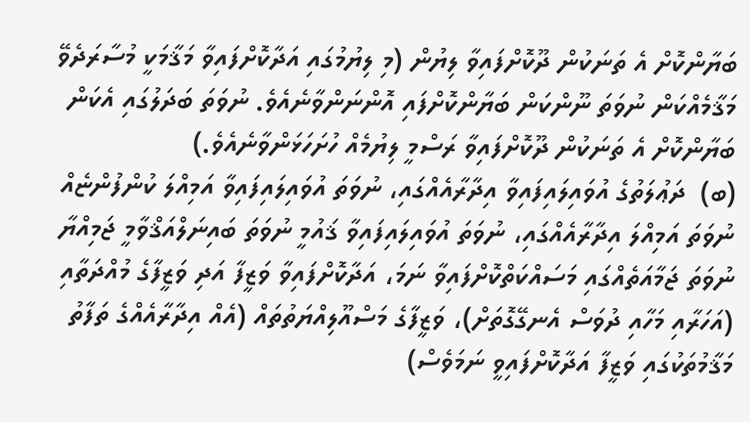ބަޔާންކޮށް އެ ތަނަކުން ދޫކޮށްފައިވާ ލިޔުން (މި ލިޔުމުގައި އަދާކޮށްފައިވާ މަޤާމަކީ މުސާރަދެވޭ މަޤާމެއްކަން ނުވަތަ ނޫންކަން ބަޔާންކޮށްފައި އޮންނަންވާނެއެވެ. ނުވަތަ ބަދަލުގައި އެކަން ބަޔާންކޮށް އެ ތަނަކުން ދޫކޮށްފައިވާ ރަސްމީ ލިޔުމެއް ހުށަހަޅަންވާނެއެވެ.)
(ބ)  ދަޢުލަތުގެ އުވައިލައިފައިވާ އިދާރާއެއްގައި، ނުވަތަ އުވައިލައިފައިވާ އަމިއްލަ ކުންފުންޏެއް ނުވަތަ އަމިއްލަ އިދާރާއެއްގައި، ނުވަތަ އުވައިލައިފައިވާ ޤައުމީ ނުވަތަ ބައިނަލްއަޤްވާމީ ޖަމިއްޔާ ނުވަތަ ޖަމާއަތެއްގައި މަސައްކަތްކޮށްފައިވާ ނަމަ، އަދާކޮށްފައިވާ ވަޒީފާ އަދި ވަޒީފާގެ މުއްދަތާއި (އަހަރާއި މަހާއި ދުވަސް އެނގޭގޮތަށް)، ވަޒީފާގެ މަސްއޫލިއްޔަތުތައް (އެއް އިދާރާއެއްގެ ތަފާތު މަޤާމުތަކުގައި ވަޒީފާ އަދާކޮށްފައިވީ ނަމަވެސް)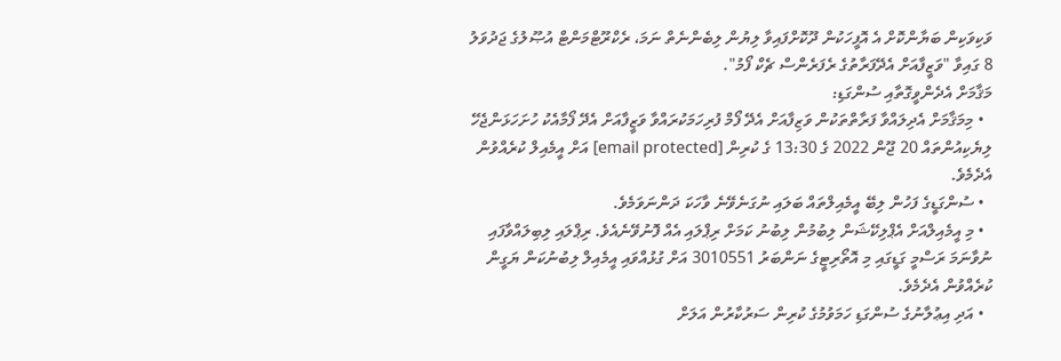ވަކިވަކިން ބަޔާންކޮށް އެ އޮފީހަކުން ދޫކޮށްފައިވާ ލިޔުން ލިބެންނެތް ނަމަ، ރެކްރޫޓްމަންޓް އުޞޫލުގެ ޖަދުވަލު 8 ގައިވާ "ވަޒީފާއަށް އެދޭފަރާތުގެ ރެފަރެންސް ޗެކް ފޯމު".
މަޤާމަށް އެދެންވީގޮތާއި ސުންގަޑި:
  • މިމަޤާމަށް އެދިލައްވާ ފަރާތްތަކުން ވަޒިފާއަށް އެދޭ ފޯމް ފުރިހަމަކުރައްވާ ވަޒީފާއަށް އެދޭ ފޯމާއެކު ހުށަހަޅަންޖެހޭ ލިޔެކިއުންތައް 20 ޖޫން 2022 ގެ 13:30 ގެ ކުރިން [email protected] އަށް އީމެއިލް ކުރެއްވުން އެދެމެވެ.
  • ސުންގަޑީގެ ފަހުން ލިބޭ އީމެއިލްތައް ބަލައި ނުގަނެވޭނެ ވާހަކަ ދަންނަވަމެވެ.
  • މި އީމެއިލްއަށް އެޕްލިކޭޝަން ލިބުމުން ލިބުނު ކަމަށް ރިޕްލައި އެއް ފޮނުވޭނެއެވެ. ރިޕްލައި ލިބިލައްވާފައި ނުވާނަމަ ރަސްމީ ގަޑީގައި މި އޮތޯރިޓީގެ ނަންބަރު 3010551 އަށް ގުޅުއްވައި އީމެއިލް ލިބުނުކަން ޔަގީން ކުރެއްވުން އެދެމެވެ.
  • އަދި އިޢުލާނުގެ ސުންގަޑި ހަމަވުމުގެ ކުރިން ސަރުކާރުން އަލަށް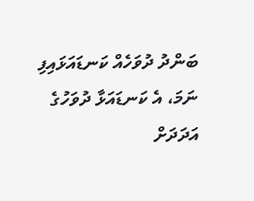ބަންދު ދުވަހެއް ކަނޑައަޅައިފި ނަމަ، އެ ކަނޑައަޅާ ދުވަހުގެ އަދަދަށް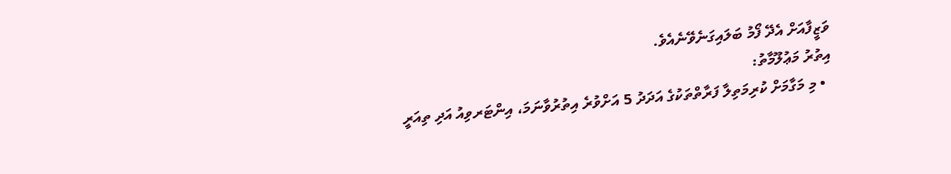ވަޒީފާއަށް އެދޭ ފޯމު ބަލައިގަނެވޭނެއެވެ.
އިތުރު މަޢުލޫމާތު:
  • މި މަގާމަށް ކުރިމަތިލާ ފަރާތްތަކުގެ އަދަދު 5 އަށްވުރެ އިތުރުވާނަމަ، އިންޓަރވިއު އަދި ތިއަރީ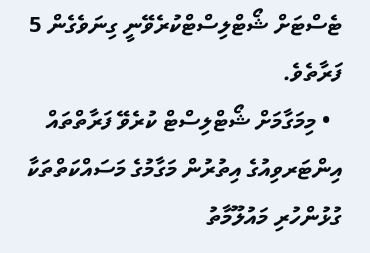ޓެސްޓަށް ޝޯޓްލިސްޓްކުރެވޭނީ ގިނަވެގެން 5 ފަރާތެވެ.
  • މިމަގާމަށް ޝޯޓްލިސްޓް ކުރެވޭ ފަރާތްތައް އިންޓަރވިއުގެ އިތުރުން މަގާމުގެ މަސައްކަތްތަކާ ގުޅުންހުރި މައުލޫމާތު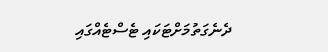ދެނެގަތުމަށްޓަކައި ޓެސްޓެއްގައި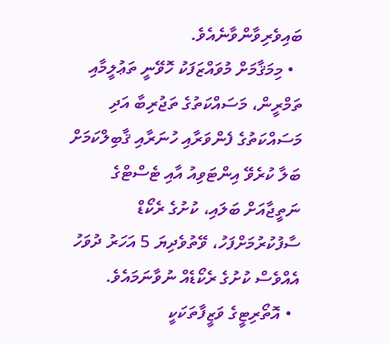ބައިވެރިވާންވާނެއެވެ.
  • މިމަޤާމަށް މުވައްޒަފަކު ހޮވޭނީ ތަޢުލީމާއި ތަމްރީން، މަސައްކަތުގެ ތަޖުރިބާ އަދި މަސައްކަތުގެ ފެންވަރާއި ހުނަރާއި ޤާބިލްކަމަށް ބަލާ ކުރެވޭ އިންޓަވިއު އާއި ޓެސްޓްގެ ނަތީޖާއަށް ބަލައި، ކުށުގެ ރެކޯޑް ސާފުކުރުމަށްފަހު، ވޭތުވެދިޔަ 5 އަހަރު ދުވަހު އެއްވެސް ކުށުގެ ރެކޯޑެއް ނުވާނަމައެވެ.
  • އޮތޯރިޓީގެ ވަޒީފާތަކަކީ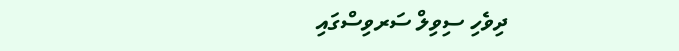ދިވެހި ސިވިލް ސަރވިސްގައި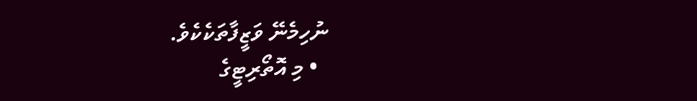ނުހިމެނޭ ވަޒީފާތަކެކެވެ.
  • މި އޮތޯރިޓީގެ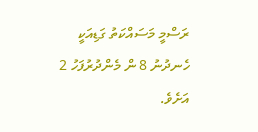ރަސްމީ މަސައްކަތު ގަޑިއަކީ ހެނދުނު 8 ން މެންދުރުފަހު 2 އަށެވެ.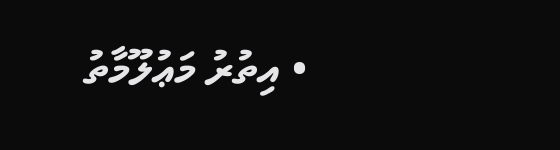• އިތުރު މަޢުލޫމާތު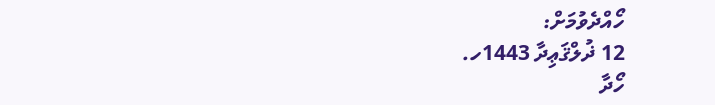ހޯއްދެވުމަށް:
12 ޛުލްޤަޢިދާ 1443ހ.
ހޯދާ